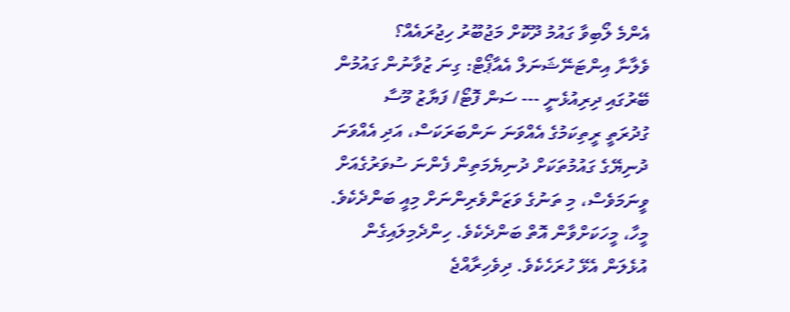އެންމެ ލޯބިވާ ގައުމު ދޫކޮށް މަޖުބޫރު ހިޖުރައެއް؟
ވެލާނާ އިންޓަނޭޝަނަލް އެއާޕޯޓް: ގިނަ ޒުވާނުން ގައުމުން ބޭރުގައި ދިރިއުޅެނީ --- ސަން ފޮޓޯ/ ފަޔާޒު މޫސާ
ގުދުރަތީ ރީތިކަމުގެ އެއްވަނަ ނަންބަރަކަސް، އަދި އެއްވަނަ ދުނިޔޭގެ ގައުމުތަކަށް ދުނިޔެމަތިން ފެންނަ ސުވަރުގެއަށް ވީނަމަވެސް، މި ތަނުގެ ވަޒަންވެރިންނަށް މިއީ ބަންދެކެވެ. މީހާ، މީހަކަށްވާން އޮތް ބަންދެކެވެ. ހިންދެމިލައިގެން އުޅެލަން އެޅޭ ހުރަހެކެވެ. ދިވެހިރާއްޖެ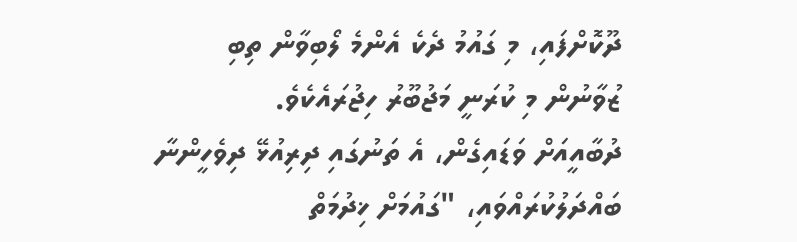ދޫކޮށްފައި، މި ގައުމު ދެކެ އެންމެ ލޯބިވާން ތިބި ޒުވާނުން މި ކުރަނީ މަޖުބޫރު ހިޖުރައެކެވެ.
ދުބާއީއަށް ވަޑައިގެން، އެ ތަނުގައި ދިރިއުޅޭ ދިވެހީންނާ ބައްދަލުކުރައްވައި، "ގައުމަށް ޚިދުމަތް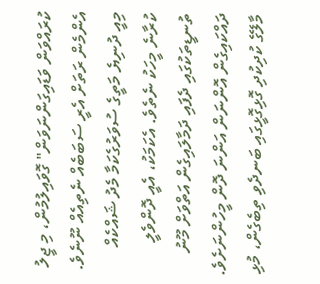ކުރައްވަން ވަޑައިގަންނަވަން" ގޮވައިލުމުން، މި ޖީލު އެންމެން ރަތަށް އެރީ ސަބަބެއް ނެތިއެއް ނޫނެވެ.
މިއީ ދުނިޔެ މަތީގެ ސުވަރުގެކަމާ މެދު ޝައްކެއް ކުރާނެ މީހަކު ނެތެވެ. އެކަމަކު، އެއީ ދޮންވެލީ ތުނޑީތަކުގައި ދެފައި ދަމާލައިގެން އަތްވަށް މޫނު ދައްކައިގެން އޮންނަން އަންނަ ދޮން މީހުންނަށެވެ. މާލޭގެ ކުދިކުދި ގޮޅިގޮޅީގައި ބަނދެވި ތިބެގެން، މުޅި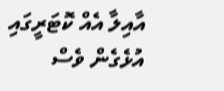އާއިލާ އެއް ކޮޓަރީގައި އުޅެގެން ވެސް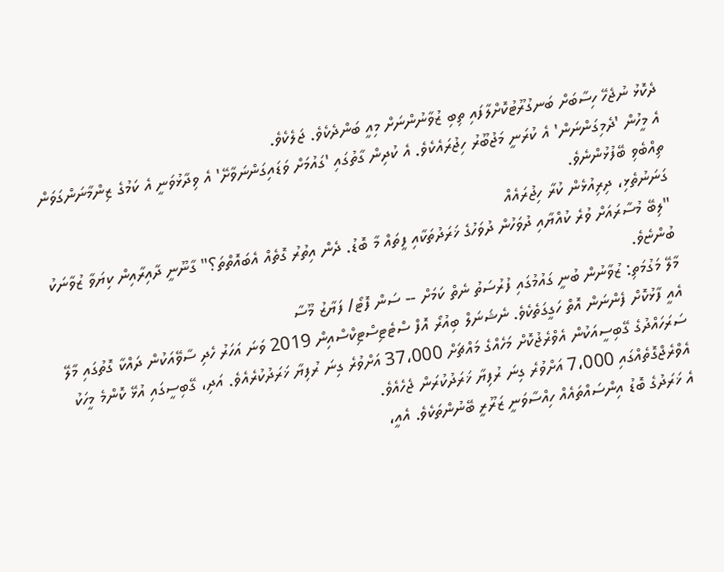ދެކޮޅު ނުޖެހޭ ހިސާބަށް ބަނގުރޫޓުކޮށްލާފައި ތިބި ޒުވާނުންނަށް މިއީ ބަންދެކެވެ. ޖަލެކެވެ.
އެ މީހުން 'ދެމިގަންނަން' އެ ކުރަނީ މަޖުބޫރު ހިޖުރައެކެވެ. އެ ކުދިން ގާތުގައި 'ގައުމަށް ވަޑައިގަންނަވާށޭ' އެ ވިދާޅުވަނީ އެ ކަމުގެ ޒިންމާނަންގަވަން ތިއްބެވި ބޭފުޅުންނެވެ.
ގަނަނުތެޅި، ދިރިއުޅެން ކުރާ ހިޖުރައެއް
"ލިބޭ މުސާރައަށް ވުރެ ކުއްޔާއި ދުވަހުން ދުވަހުގެ ޚަރަދުތަކާއި ފީތައް މާ ބޮޑު. ދެން އިތުރު ގޮތެއް އެބައޮތްތަ؟" ގާނޫނީ ދާއިރާއިން ކިޔަވާ ޒުވާނަކު ބުންޏެވެ.
މާލޭ މަގުމަތި: ޒުވާނުން ބުނީ ގައުމުގައި ފުރުސަތު ނެތް ކަމަށް -- ސަން ފޮޓޯ/ ފަޔާޒު މޫސާ
އެއީ ފާޅުކޮށް ފެންނަން އޮތް ހަގީގަތެކެވެ. ނެޝަނަލް ބިއުރޯ އޮފް ސްޓެޓިސްޓިކްސްއިން 2019 ވަނަ އަހަރު ހެދި ސާވޭއަކުން ދައްކާ ގޮތުގައި މާލޭ ސަރަހައްދުގެ ގޭބިސީއަކުން އެވްރެޖުކޮށް މަހެއްގެ މައްޗަށް 37،000 އަށްވުރެ ގިނަ ރުފިޔާ ޚަރަދުކުރެއެވެ. އަދި، ގޭބިސީގައި އުޅޭ ކޮންމެ މީހަކު އެވްރެޖްގޮތެއްގައި 7،000 އަށްވުރެ ގިނަ ރުފިޔާ ޚަރަދުކުރަން ޖެހެއެވެ.
އެ ޚަރަދުގެ ބޮޑު އިންސައްތައެއް ހިއްސާވަނީ ޒަރޫރީ ބޭނުންތަކެވެ. އެއީ،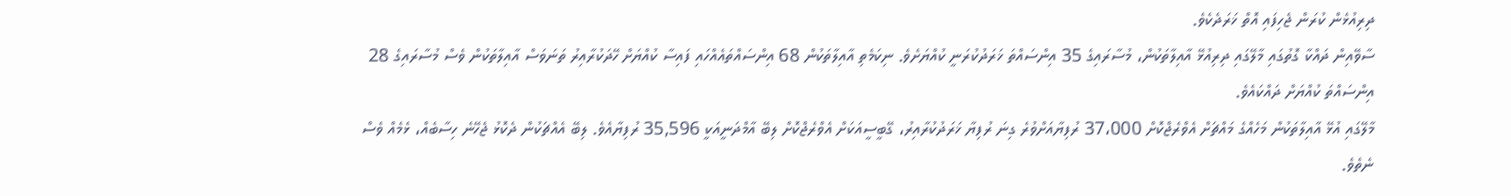ދިރިއުޅެން ކުރަން ޖެހިފައި އޮތް ޚަރަދެކެވެ.
ސާވޭއިން ދައްކާ ގޮތުގައި މާލޭގައި ދިރިއުޅޭ އާއިލާތަކުން، މުސާރައިގެ 35 އިންސައްތަ ޚަރަދުކުރަނީ ކުއްޔަށެވެ. ނިކަމެތި އާއިލާތަކުން 68 އިންސައްތައެއްހައި ފައިސާ ކުއްޔަށް ހޭދަކުރާއިރު ތަނަވަސް އާއިލާތަކުން ވެސް މުސާރައިގެ 28 އިންސައްތަ ކުއްޔަށް ދައްކައެވެ.
މާލޭގައި އުޅޭ އާއިލާތަކުން މަހެއްގެ މައްޗަށް އެވްރެޖްކޮށް 37،000 ރުފިޔާއަށްވުރެ ގިނަ ރުފިޔާ ޚަރަދުކުރާއިރު، ގޭބީސީއަކަށް އެވްރެޖްކޮށް ލިބޭ އާމްދަނީއަކީ 35,596 ރުފިޔާއެވެ. ލިބޭ އެއްޗަކުން ދެކޮޅު ޖެހޭނެ ހިސާބެއް، ޅެމެއް ވެސް ނެތެވެ.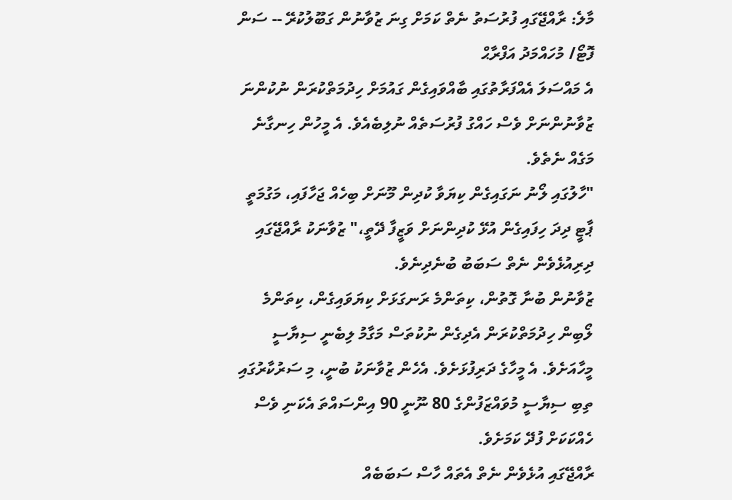މާލެ: ރާއްޖޭގައި ފުރުސަތު ނެތް ކަމަށް ގިނަ ޒުވާނުން ގަބޫލުކުރޭ -- ސަން ފޮޓޯ/ މުހައްމަދު އަފްރާޙް
އެ މައްސަލަ އެއްފަރާތުގައި ބާއްވައިގެން ގައުމަށް ހިދުމަތްކުރަން ނުކުންނަ ޒުވާނުންނަށް ވެސް ހައްގު ފުރުސަތެއް ނުލިބެއެވެ. އެ މީހުން ހިނގާނެ މަގެއް ނެތެވެ.
"ހާލުގައި ލޯނު ނަގައިގެން ކިޔަވާ ކުދިން މޫނަށް ބިހެއް ޖަހާފައި، މަގުމަތީ ޕާޓީ ދިދަ ހިފައިގެން އުޅޭ ކުދިންނަށް ވަޒީފާ ދޭތީ،" ޒުވާނަކު ރާއްޖޭގައި ދިރިއުޅެވެން ނެތް ސަބަބު ބުނެދިނެވެ.
ޒުވާނުން ބުނާ ގޮތުން، ކިތަންމެ ރަނގަޅަށް ކިޔަވައިގެން، ކިތަންމެ ލޯބިން ހިދުމަތްކުރަން އެދިގެން ނުކުތަސް މަގާމު ލިބެނީ ސިޔާސީ މީހާއަށެވެ. އެ މީހާގެ ދަރިފުޅަށެވެ. އެހެން ޒުވާނަކު ބުނީ، މި ސަރުކާރުގައި ތިބި ސިޔާސީ މުވައްޒަފުންގެ 80 ނޫނީ 90 އިންސައްތަ އެކަނި ވެސް ހެއްކަކަށް ފުދޭ ކަމަށެވެ.
ރާއްޖޭގައި އުޅެވެން ނެތް އެތައް ހާސް ސަބަބެއް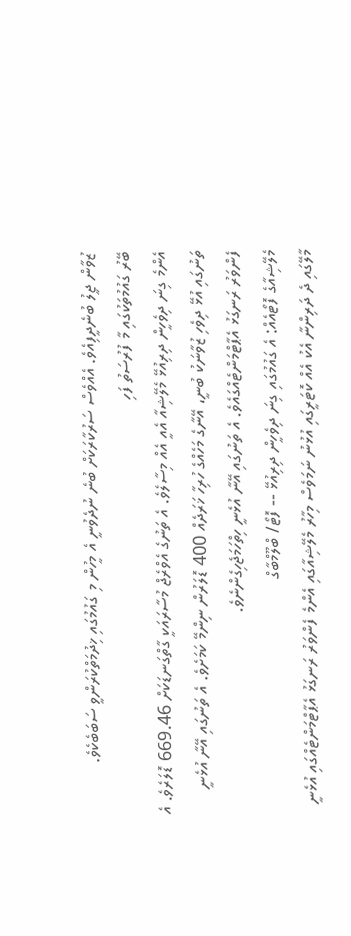ޒުވާން ޖީލު ބުނެދީފިއެވެ. އެއްވެސް ސަރުކާރަކަށް ބުނެ ނުދެވުނީ އެ މީހުން މި ގައުމުގައި ޚިދުމަތްކުރަންވީ ސަބަބެކެވެ.
ބޭރު ގައުމުތަކުގައި މާ ފުރުސަތު ފަހި
އެންމެ ގިނަ ދިވެހީން ދިރިއުޅޭ މެލޭޝިއާ އެއީ އެއް މިސާލެވެ. އެ ތަނުގެ އެވްރެޖް މުސާރައަކީ ގާތްގަނޑަކަށް 669.46 ޑޮލަރެވެ. އެ ތަނުގައި އުޅޭ ދިވެހި ޒުވާނަކު ބުނީ، އޭނާގެ މަހެއްގެ ހުރިހާ ޚަރަދެއް 400 ޑޮލަރުން ނިންމޭ ކަމަށެވެ. އެ ތަނުގައި އޭނާ އުޅެނީ ފެންވަރު ރަނގަޅު އެޕާޓްމަންޓެއްގައެވެ. އެ ތަނުގައި އޭނާ އުޅެނީ ހިތްހަމަޖެހިގެންނެވެ.
މެލޭޝިއާގެ ފޮޓޯއެއް: އެ ގައުމުގައި ގިނަ ދިވެހީން ދިރިއުޅޭ -- ފޮޓޯ/ ބްލޫމްބާގް
މާލޭގައި ދެ ދަރިންނާ އެކު އެއް ކޮޓަރީގައި އުޅުނު ނަމަވެސް މިހާރު މެލޭޝިއާގައި އެންމެ ފެންވަރު ރަނގަޅު އެޕާޓްމަންޓެއްގައި އުޅެނީ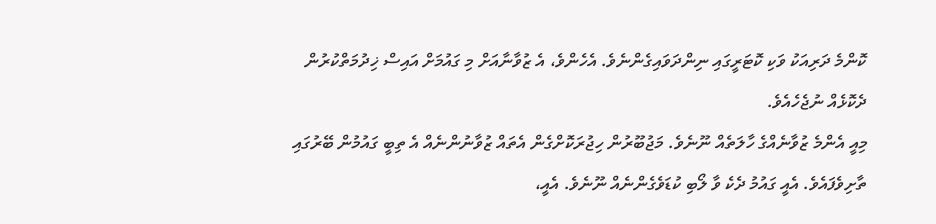ކޮންމެ ދަރިއަކު ވަކި ކޮޓަރީގައި ނިންދަވައިގެންނެވެ. އެހެންވެ، އެ ޒުވާނާއަށް މި ގައުމަށް އައިސް ޚިދުމަތްކުރުން ދެކޮޅެއް ނުޖެހެއެވެ.
މިއީ އެންމެ ޒުވާނެއްގެ ހާލަތެއް ނޫނެވެ. މަޖުބޫރުން ހިޖުރަކޮށްގެން އެތައް ޒުވާނުންނެއް އެ ތިބީ ގައުމުން ބޭރުގައި ތާށިވެފައެވެ. އެއީ ގައުމު ދެކެ ވާ ލޯބި ކުޑަވެގެންނެއް ނޫނެވެ. އެއީ،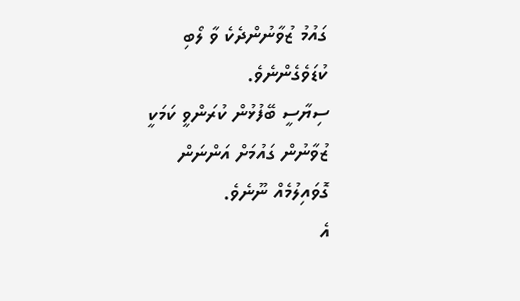ގައުމު ޒުވާނުންދެކެ ވާ ލޯބި ކުޑަވެގެންނެވެ.
ސިޔާސީ ބޭފުޅުން ކުރަންވީ ކަމަކީ ޒުވާނުން ގައުމަށް އަންނަން ގޮވައިލުމެއް ނޫނެވެ.
އެ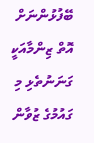ބޭފުޅުންނަށް އޮތް ޒިންމާއަކީ ގަނަނުތެޅި މި ގައުމުގެ ޒުވާން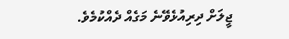ޖީލަށް ދިރިއުޅެވޭނެ މަގެއް ދެއްކުމެވެ.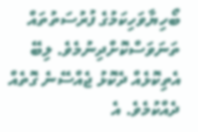ބޯހިޔާވަހިކަމުގެ ފުރުސަތުތައް ތަނަވަސްކޮށްދިނުމެވެ. ލިބޭ އެތިކޮޅެއް ދެކޮޅު ޖެއްސޭނެ ގޮތެއް ދެއްކުމެވެ. އެ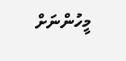މީހުންނަށް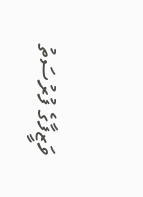ވަޒީފާގެ ފުރުސަތު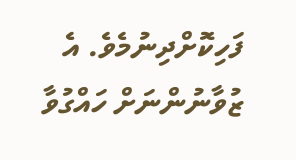ފަހިކޮށްދިނުމެވެ. އެ ޒުވާނުންނަށް ހައްގުވާ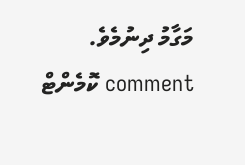މަގާމު ދިނުމެވެ.
comment ކޮމެންޓް